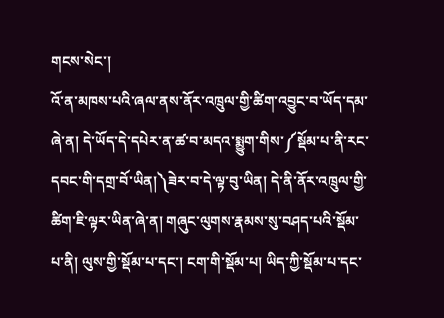གངས་སེང་།
འོ་ན་མཁས་པའི་ཞལ་ནས་ནོར་འཁྲུལ་གྱི་ཚིག་འབྱུང་བ་ཡོད་དམ་ཞེ་ན། དེ་ཡོད་དེ་དཔེར་ན་ཚ་བ་མདའ་སྨྱུག་གིས་༼སྡོམ་པ་ནི་རང་དབང་གི་དགྲ་བོ་ཡིན།༽ཟེར་བ་དེ་ལྟ་བུ་ཡིན། དེ་ནི་ནོར་འཁྲུལ་གྱི་ཚིག་ཇི་ལྟར་ཡིན་ཞེ་ན། གཞུང་ལུགས་རྣམས་སུ་བཤད་པའི་སྡོམ་པ་ནི། ལུས་གྱི་སྡོམ་པ་དང་། ངག་གི་སྡོམ་པ། ཡིད་ཀྱི་སྡོམ་པ་དང་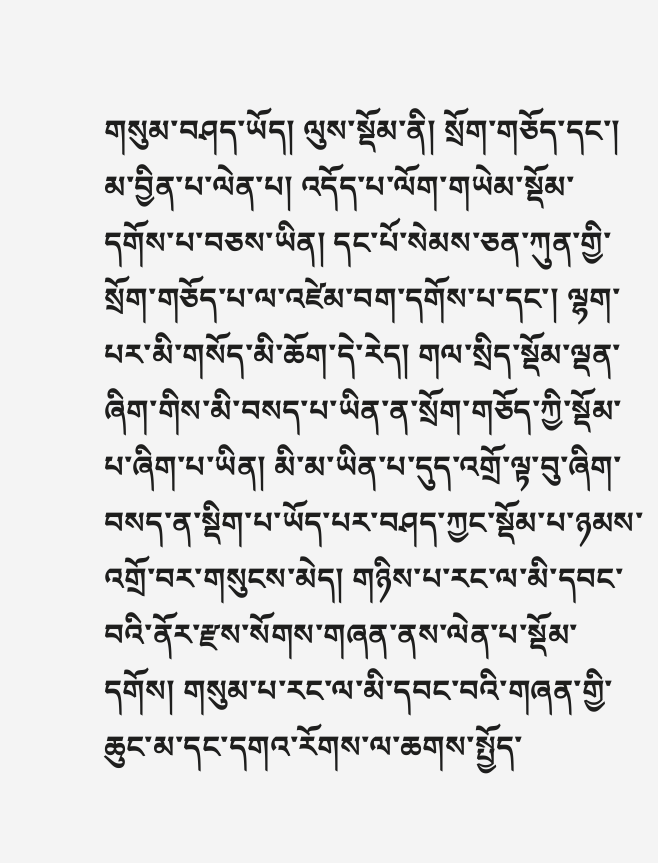གསུམ་བཤད་ཡོད། ལུས་སྡོམ་ནི། སྲོག་གཅོད་དང་། མ་བྱིན་པ་ལེན་པ། འདོད་པ་ལོག་གཡེམ་སྡོམ་དགོས་པ་བཅས་ཡིན། དང་པོ་སེམས་ཅན་ཀུན་གྱི་སྲོག་གཅོད་པ་ལ་འཛེམ་བག་དགོས་པ་དང་། ལྷག་པར་མི་གསོད་མི་ཆོག་དེ་རེད། གལ་སྲིད་སྡོམ་ལྡན་ཞིག་གིས་མི་བསད་པ་ཡིན་ན་སྲོག་གཅོད་ཀྱི་སྡོམ་པ་ཞིག་པ་ཡིན། མི་མ་ཡིན་པ་དུད་འགྲོ་ལྟ་བུ་ཞིག་བསད་ན་སྡིག་པ་ཡོད་པར་བཤད་ཀྱང་སྡོམ་པ་ཉམས་འགྲོ་བར་གསུངས་མེད། གཉིས་པ་རང་ལ་མི་དབང་བའི་ནོར་རྫས་སོགས་གཞན་ནས་ལེན་པ་སྡོམ་དགོས། གསུམ་པ་རང་ལ་མི་དབང་བའི་གཞན་གྱི་ཆུང་མ་དང་དགའ་རོགས་ལ་ཆགས་སྤྱོད་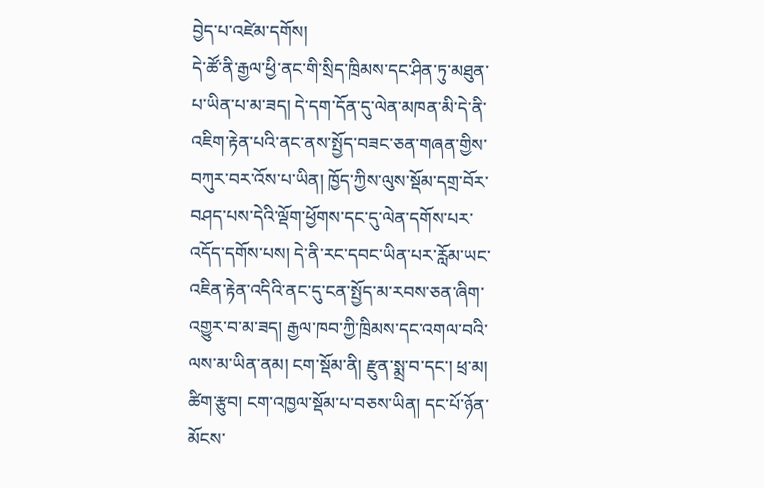བྱེད་པ་འཛེམ་དགོས།
དེ་ཚོ་ནི་རྒྱལ་ཕྱི་ནང་གི་སྲིད་ཁྲིམས་དང་ཤིན་ཏུ་མཐུན་པ་ཡིན་པ་མ་ཟད། དེ་དག་དོན་དུ་ལེན་མཁན་མི་དེ་ནི་འཇིག་རྟེན་པའི་ནང་ནས་སྤྱོད་བཟང་ཅན་གཞན་གྱིས་བཀུར་བར་འོས་པ་ཡིན། ཁྱོད་ཀྱིས་ལུས་སྡོམ་དགྲ་བོར་བཤད་པས་དེའི་ལྡོག་ཕྱོགས་དང་དུ་ལེན་དགོས་པར་འདོད་དགོས་པས། དེ་ནི་རང་དབང་ཡིན་པར་རློམ་ཡང་འཇིན་རྟེན་འདིའི་ནང་དུ་ངན་སྤྱོད་མ་རབས་ཅན་ཞིག་འགྱུར་བ་མ་ཟད། རྒྱལ་ཁབ་ཀྱི་ཁྲིམས་དང་འགལ་བའི་ལས་མ་ཡིན་ནམ། ངག་སྡོམ་ནི། རྫུན་སྨྲ་བ་དང་། ཕྲ་མ། ཚིག་རྩུབ། ངག་འཁྱལ་སྡོམ་པ་བཅས་ཡིན། དང་པོ་ཉོན་མོངས་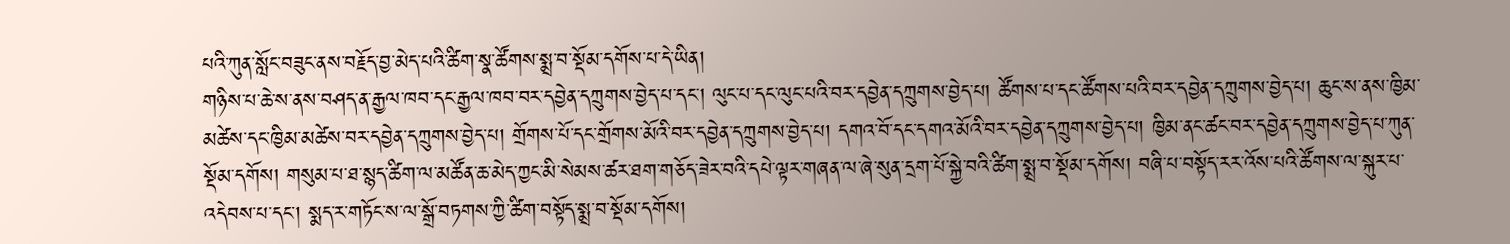པའི་ཀུན་སློང་བཟུང་ནས་བརྗོད་བྱ་མེད་པའི་ཚིག་སྣ་ཚོགས་སྨྲ་བ་སྡོམ་དགོས་པ་དེ་ཡིན།
གཉིས་པ་ཆེ་ས་ནས་བཤད་ན་རྒྱལ་ཁབ་དང་རྒྱལ་ཁབ་བར་དབྱེན་དཀྲུགས་བྱེད་པ་དང་། ལུང་པ་དང་ལུང་པའི་བར་དབྱེན་དཀྲུགས་བྱེད་པ། ཚོགས་པ་དང་ཚོགས་པའི་བར་དབྱེན་དཀྲུགས་བྱེད་པ། ཆུང་ས་ནས་ཁྱིམ་མཚེས་དང་ཁྱིམ་མཚེས་བར་དབྱེན་དཀྲུགས་བྱེད་པ། གྲོགས་པོ་དང་གྲོགས་མོའི་བར་དབྱེན་དཀྲུགས་བྱེད་པ། དགའ་བོ་དང་དགའ་མོའི་བར་དབྱེན་དཀྲུགས་བྱེད་པ། ཁྱིམ་ནང་ཚང་བར་དབྱེན་དཀྲུགས་བྱེད་པ་ཀུན་སྡོམ་དགོས། གསུམ་པ་ཐ་སྙད་ཚིག་ལ་མཚོན་ཆ་མེད་ཀྱང་མི་སེམས་ཚར་ཐག་གཅོད་ཟེར་བའི་དཔེ་ལྟར་གཞན་ལ་ཞེ་སུན་དྲག་པོ་སྐྱེ་བའི་ཚིག་སྨྲ་བ་སྡོམ་དགོས། བཞི་པ་བསྟོད་རར་འོས་པའི་ཚོགས་ལ་སྐུར་པ་འདེབས་པ་དང་། སྨད་ར་གཏོང་ས་ལ་སྒྲོ་བཏགས་ཀྱི་ཚིག་བསྟོད་སྨྲ་བ་སྡོམ་དགོས།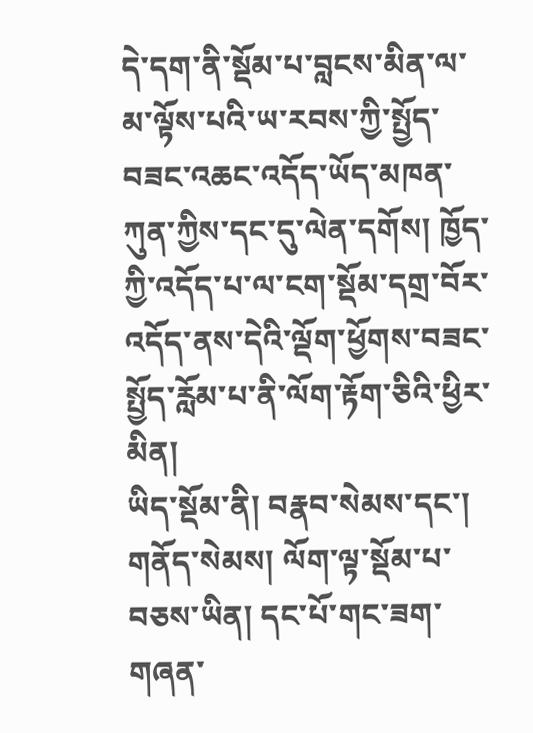དེ་དག་ནི་སྡོམ་པ་བླངས་མིན་ལ་མ་ལྟོས་པའི་ཡ་རབས་ཀྱི་སྤྱོད་བཟང་འཆང་འདོད་ཡོད་མཁན་ཀུན་ཀྱིས་དང་དུ་ལེན་དགོས། ཁྱོད་ཀྱི་འདོད་པ་ལ་ངག་སྡོམ་དགྲ་བོར་འདོད་ནས་དེའི་ལྡོག་ཕྱོགས་བཟང་སྤྱོད་རློམ་པ་ནི་ལོག་རྟོག་ཅིའི་ཕྱིར་མིན།
ཡིད་སྡོམ་ནི། བརྣབ་སེམས་དང་། གནོད་སེམས། ལོག་ལྟ་སྡོམ་པ་བཅས་ཡིན། དང་པོ་གང་ཟག་གཞན་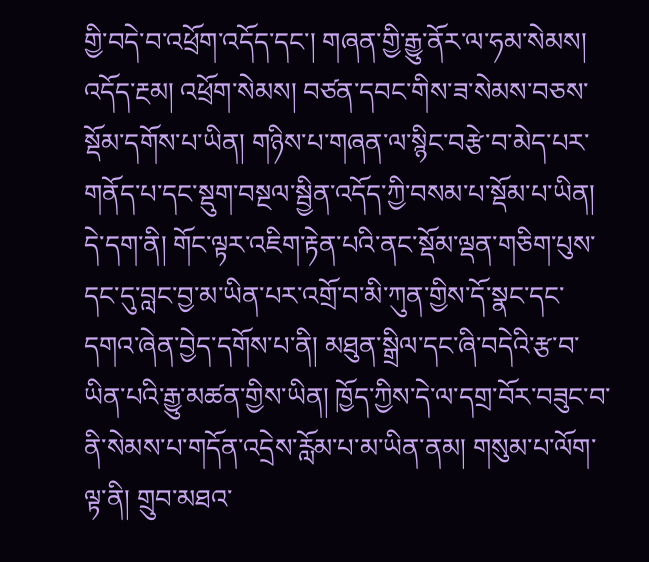གྱི་བདེ་བ་འཕྲོག་འདོད་དང་། གཞན་གྱི་རྒྱུ་ནོར་ལ་ཧམ་སེམས། འདོད་རྔམ། འཕྲོག་སེམས། བཙན་དབང་གིས་ཟ་སེམས་བཅས་སྡོམ་དགོས་པ་ཡིན། གཉིས་པ་གཞན་ལ་སྙིང་བརྩེ་བ་མེད་པར་གནོད་པ་དང་སྡུག་བསྔལ་སྦྱིན་འདོད་ཀྱི་བསམ་པ་སྡོམ་པ་ཡིན། དེ་དག་ནི། གོང་ལྟར་འཇིག་རྟེན་པའི་ནང་སྡོམ་ལྡན་གཅིག་པུས་དང་དུ་བླང་བྱ་མ་ཡིན་པར་འགྲོ་བ་མི་ཀུན་གྱིས་དོ་སྣང་དང་དགའ་ཞེན་བྱེད་དགོས་པ་ནི། མཐུན་སྒྲིལ་དང་ཞི་བདེའི་རྩ་བ་ཡིན་པའི་རྒྱུ་མཚན་གྱིས་ཡིན། ཁྱོད་ཀྱིས་དེ་ལ་དགྲ་བོར་བཟུང་བ་ནི་སེམས་པ་གདོན་འདྲེས་རློམ་པ་མ་ཡིན་ནམ། གསུམ་པ་ལོག་ལྟ་ནི། གྲུབ་མཐའ་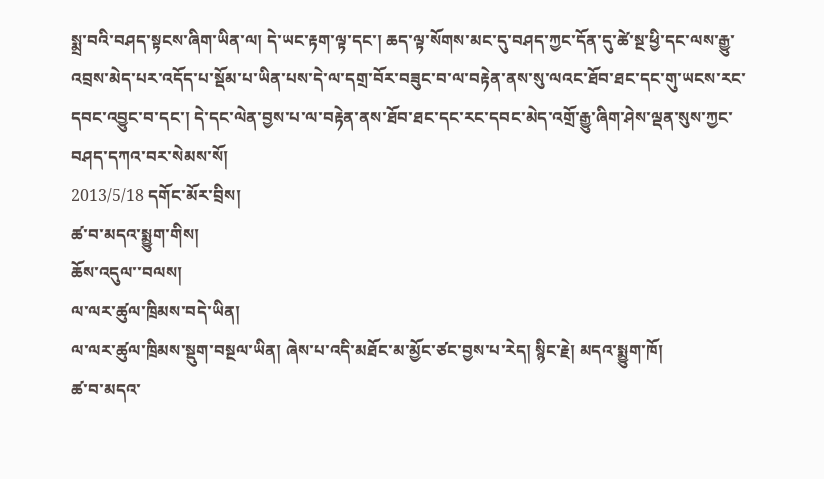སྨྲ་བའི་བཤད་སྟངས་ཞིག་ཡིན་ལ། དེ་ཡང་རྟག་ལྟ་དང་། ཆད་ལྟ་སོགས་མང་དུ་བཤད་ཀྱང་དོན་དུ་ཚེ་སྔ་ཕྱི་དང་ལས་རྒྱུ་འབྲས་མེད་པར་འདོད་པ་སྡོམ་པ་ཡིན་པས་དེ་ལ་དགྲ་བོར་བཟུང་བ་ལ་བརྟེན་ནས་སུ་ལའང་ཐོབ་ཐང་དང་གུ་ཡངས་རང་དབང་འབྱུང་བ་དང་། དེ་དང་ལེན་བྱས་པ་ལ་བརྟེན་ནས་ཐོབ་ཐང་དང་རང་དབང་མེད་འགྲོ་རྒྱུ་ཞིག་ཤེས་ལྡན་སུས་ཀྱང་བཤད་དཀའ་བར་སེམས་སོ།
2013/5/18 དགོང་མོར་བྲིས།
ཚ་བ་མདའ་སྨྱུག་གིས།
ཆོས་འདུལ་་བལས།
ལ་ལར་ཚུལ་ཁྲིམས་བདེ་ཡིན།
ལ་ལར་ཚུལ་ཁྲིམས་སྡུག་བསྔལ་ཡིན། ཞེས་པ་འདི་མཐོང་མ་མྱོང་ཙང་བྱས་པ་རེད། སྙིང་རྗེ། མདའ་སྨྱུག་ཁོ།
ཚ་བ་མདའ་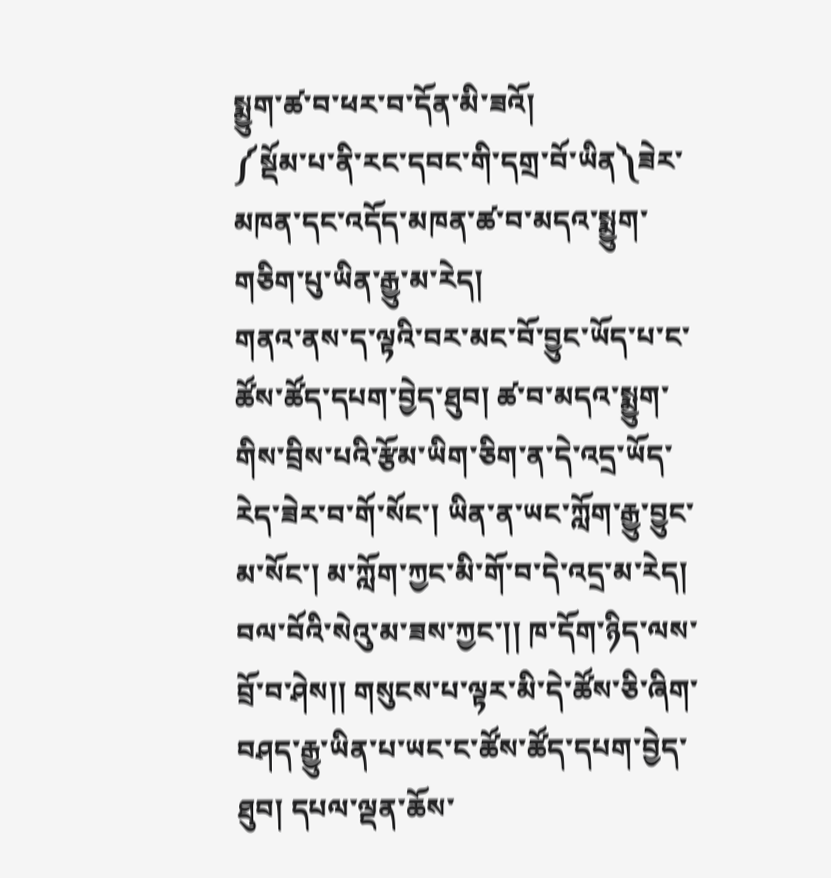སྨྱུག་ཚ་བ་ཕར་བ་དོན་མི་ཟའོ།
༼སྡོམ་པ་ནི་རང་དབང་གི་དགྲ་བོ་ཡིན༽ཟེར་མཁན་དང་འདོད་མཁན་ཚ་བ་མདའ་སྨྱུག་གཅིག་པུ་ཡིན་རྒྱུ་མ་རེད།
གནའ་ནས་ད་ལྟའི་བར་མང་བོ་བྱུང་ཡོད་པ་ང་ཚོས་ཚོད་དཔག་བྱེད་ཐུབ། ཚ་བ་མདའ་སྨྱུག་གིས་བྲིས་པའི་རྩོམ་ཡིག་ཅིག་ན་དེ་འདྲ་ཡོད་རེད་ཟེར་བ་གོ་སོང་། ཡིན་ན་ཡང་ཀློག་རྒྱུ་བྱུང་མ་སོང་། མ་ཀློག་ཀྱང་མི་གོ་བ་དེ་འདྲ་མ་རེད། བལ་བོའི་སེའུ་མ་ཟས་ཀྱང་།། ཁ་དོག་ཉིད་ལས་བྲོ་བ་ཤེས།། གསུངས་པ་ལྟར་མི་དེ་ཚོས་ཅི་ཞིག་བཤད་རྒྱུ་ཡིན་པ་ཡང་ང་ཚོས་ཚོད་དཔག་བྱེད་ཐུབ། དཔལ་ལྡན་ཆོས་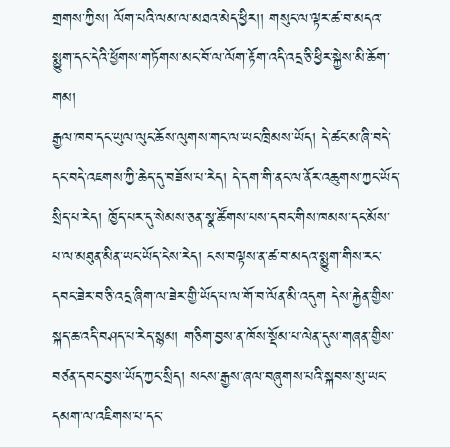གྲགས་ཀྱིས། ལོག་པའི་ལམ་ལ་མཐའ་མེད་ཕྱིར།། གསུང་ལ་ལྟར་ཚ་བ་མདའ་སྨྱུག་དང་དེའི་ཕྱོགས་གཏོགས་མང་བོ་ལ་ལོག་རྟོག་འདི་འདྲ་ཅི་ཕྱིར་སྐྱེས་མི་ཆོག་གམ།
རྒྱལ་ཁབ་དང་ཡུལ་ལུང་ཆོས་ལུགས་གང་ལ་ཡང་ཁྲིམས་ཡོད། དེ་ཚང་མ་ཞི་བདེ་དང་བདེ་འཇགས་ཀྱི་ཆེད་དུ་བཟོས་པ་རེད། དེ་དག་གི་ནང་ལ་ནོར་འཆུགས་ཀྱང་ཡོད་སྲིད་པ་རེད། ཁྱོད་པར་དུ་སེམས་ཅན་སྣ་ཚོགས་པས་དབང་གིས་ཁམས་དང་མོས་པ་ལ་མཐུན་མིན་ཡང་ཡོད་ངེས་རེད། ངས་བལྟས་ན་ཚ་བ་མདའ་སྨྱུག་གིས་རང་དབང་ཟེར་བ་ཅི་འདྲ་ཞིག་ལ་ཟེར་གྱི་ཡོད་པ་ལ་གོ་བ་ལོན་མི་འདུག དེས་རྐྱེན་གྱིས་སྐད་ཆ་འདི་བཤད་པ་རེད་སྙམ། གཅིག་བྱས་ན་ཁོས་སྡོམ་པ་ལེན་དུས་གཞན་གྱིས་བཙན་དབང་བྱས་ཡོད་ཀྱང་སྲིད། སངས་རྒྱས་ཞལ་བཞུགས་པའི་སྐབས་སུ་ཡང་དམག་ལ་འཇིགས་པ་དང་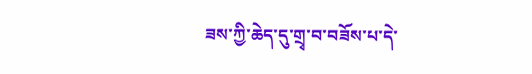ཟས་ཀྱི་ཆེད་དུ་གྲྭ་བ་བཟོས་པ་དེ་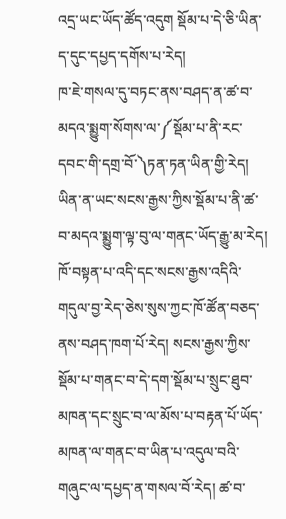འདྲ་ཡང་ཡོད་ཚོད་འདུག སྡོམ་པ་དེ་ཅི་ཡིན་ད་དུང་དཔྱད་དགོས་པ་རེད།
ཁ་ཇེ་གསལ་དུ་བཏང་ནས་བཤད་ན་ཚ་བ་མདའ་སྨྱུག་སོགས་ལ་༼སྡོམ་པ་ནི་རང་དབང་གི་དགྲ་བོ་༽ཏན་ཏན་ཡིན་གྱི་རེད། ཡིན་ན་ཡང་སངས་རྒྱས་ཀྱིས་སྡོམ་པ་ནི་ཚ་བ་མདའ་སྨྱུག་ལྟ་བུ་ལ་གནང་ཡོད་རྒྱུ་མ་རེད། ཁོ་བསྟན་པ་འདི་དང་སངས་རྒྱས་འདིའི་གདུལ་བྱ་རེད་ཅེས་སུས་ཀྱང་ཁོ་ཚོན་བཅད་ནས་བཤད་ཁག་པོ་རེད། སངས་རྒྱས་ཀྱིས་སྡོམ་པ་གནང་བ་དེ་དག་སྡོམ་པ་སྲུང་ཐུབ་མཁན་དང་སྲུང་བ་ལ་མོས་པ་བརྟན་པོ་ཡོད་མཁན་ལ་གནང་བ་ཡིན་པ་འདུལ་བའི་གཞུང་ལ་དཔྱད་ན་གསལ་བོ་རེད། ཚ་བ་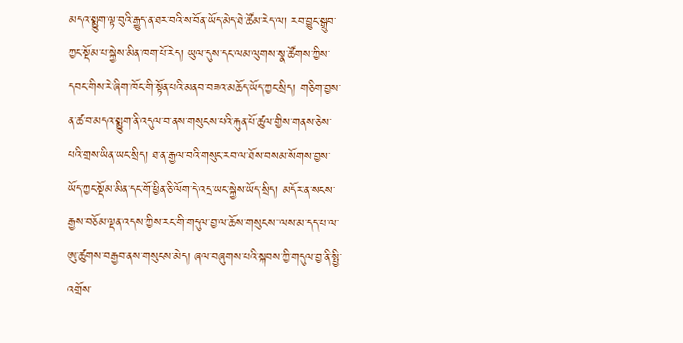མདའ་སྨྱུག་ལྟ་བུའི་རྒྱུད་ན་ཐར་བའི་ས་བོན་ཡོད་མེད་ཐེ་ཚོམ་རེད་ལ། རབ་བྱུང་སྒྲུབ་ཀྱང་སྡོམ་པ་སྐྱེས་མིན་ཁག་པོ་རེད། ཡུལ་དུས་དང་ལམ་ལུགས་སྣ་ཚོགས་ཀྱིས་དབང་གིས་རེ་ཞིག་ཁོང་གི་སྟོན་པའི་མནབ་བཟའ་མཆོད་ཡོད་ཀྱང་སྲིད། གཅིག་བྱས་ན་ཚ་བ་མདའ་སྨྱུག་ནི་འདུལ་བ་ནས་གསུངས་པའི་རྐུན་པོ་ཚུལ་གྱིས་གནས་ཅེས་པའི་གྲས་ཡིན་ཡང་སྲིད། ཐ་ན་རྒྱལ་བའི་གསུང་རབ་ལ་ཐོས་བསམ་སོགས་བྱས་ཡོད་ཀྱང་སྡོམ་མིན་དང་གོ་ཕྱིན་ཅི་ལོག་དེ་འདྲ་ཡང་སྐྱེས་ཡོད་སྲིད། མདོར་ན་སངས་རྒྱས་བཅོམ་ལྡན་འདས་ཀྱིས་རང་གི་གདུལ་བྱ་ལ་ཆོས་གསུངས་་ལས་མ་དད་པ་ལ་ཨུ་ཚུགས་བརྒྱབ་ནས་གསུངས་མེད། ཞལ་བཞུགས་པའི་སྐབས་ཀྱི་གདུལ་བྱ་ནི་སྤྱི་འགྲོས་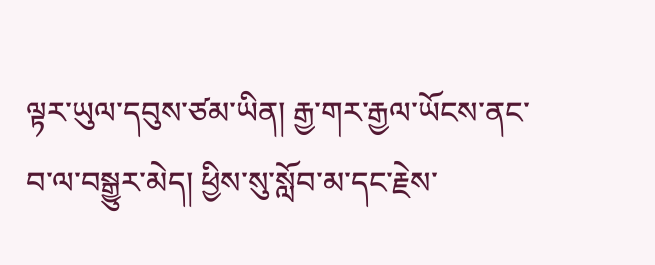ལྟར་ཡུལ་དབུས་ཙམ་ཡིན། རྒྱ་གར་རྒྱལ་ཡོངས་ནང་བ་ལ་བསྒྱུར་མེད། ཕྱིས་སུ་སློབ་མ་དང་རྗེས་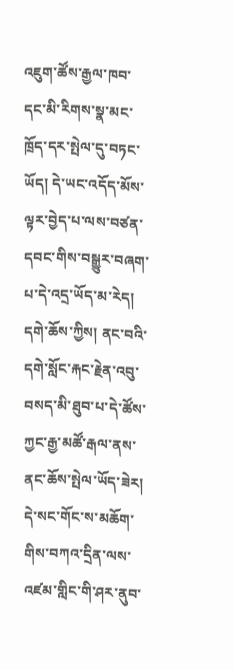འཇུག་ཚོས་རྒྱལ་ཁབ་དང་མི་རིགས་སྣ་མང་ཁྲོད་དར་སྤེལ་དུ་བཏང་ཡོད། དེ་ཡང་འདོད་མོས་ལྟར་བྱེད་པ་ལས་བཙན་དབང་གིས་བསྒྱུར་བཞག་པ་དེ་འདྲ་ཡོད་མ་རེད། དགེ་ཆོས་ཀྱིས། ནང་བའི་དགེ་སློང་རྐང་རྗེན་འབུ་བསད་མི་ཐུབ་པ་དེ་ཚོས་ཀྱང་རྒྱ་མཚོ་རྒལ་ནས་ནང་ཆོས་སྤེལ་ཡོད་ཟེར། དེ་སང་གོང་ས་མཆོག་གིས་བཀའ་དྲིན་ལས་འཛམ་གླིང་གི་ཤར་ནུབ་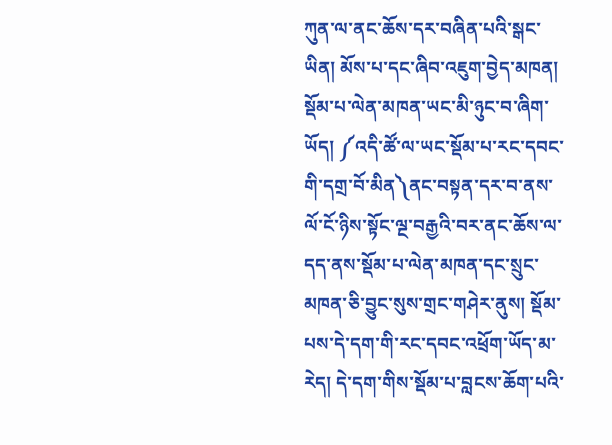ཀུན་ལ་ནང་ཆོས་དར་བཞིན་པའི་སྒང་ཡིན། མོས་པ་དང་ཞིབ་འཇུག་བྱེད་མཁན། སྡོམ་པ་ལེན་མཁན་ཡང་མི་ཉུང་བ་ཞིག་ཡོད། ༼འདི་ཚོ་ལ་ཡང་སྡོམ་པ་རང་དབང་གི་དགྲ་བོ་མིན༽ནང་བསྟན་དར་བ་ནས་ལོ་ངོ་ཉིས་སྟོང་ལྔ་བརྒྱའི་བར་ནང་ཆོས་ལ་དད་ནས་སྡོམ་པ་ལེན་མཁན་དང་སྲུང་མཁན་ཅི་བྱུང་སུས་གྲང་གཤེར་ནུས། སྡོམ་པས་དེ་དག་གི་རང་དབང་འཕྲོག་ཡོད་མ་རེད། དེ་དག་གིས་སྡོམ་པ་བླངས་ཆོག་པའི་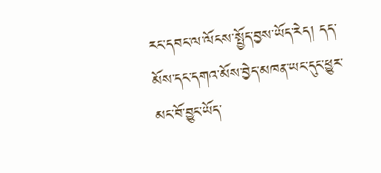རང་དབང་ལ་ལོངས་སྤྱོད་བྱས་ཡོད་རེད། དད་མོས་དང་དགའ་མོས་བྱེད་མཁན་ཡང་དུང་ཕྱུར་མང་བོ་བྱུང་ཡོད་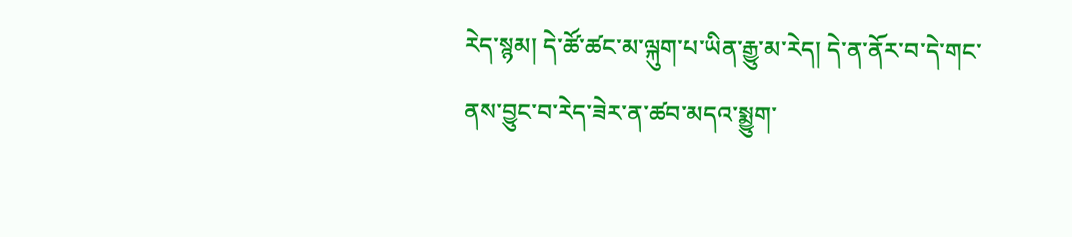རེད་སྙམ། དེ་ཚོ་ཚང་མ་ལྐུག་པ་ཡིན་རྒྱུ་མ་རེད། དེ་ན་ནོར་བ་དེ་གང་ནས་བྱུང་བ་རེད་ཟེར་ན་ཚབ་མདའ་སྨྱུག་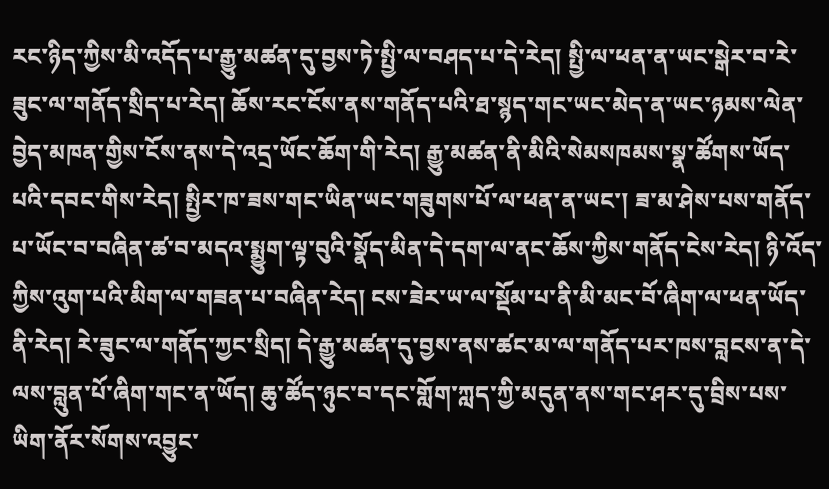རང་ཉིད་ཀྱིས་མི་འདོད་པ་རྒྱུ་མཚན་དུ་བྱས་ཏེ་སྤྱི་ལ་བཤད་པ་དེ་རེད། སྤྱི་ལ་ཕན་ན་ཡང་སྒེར་བ་རེ་ཟུང་ལ་གནོད་སྲིད་པ་རེད། ཆོས་རང་ངོས་ནས་གནོད་པའི་ཐ་སྙད་གང་ཡང་མེད་ན་ཡང་ཉམས་ལེན་བྱེད་མཁན་གྱིས་ངོས་ནས་དེ་འདྲ་ཡོང་ཆོག་གི་རེད། རྒྱུ་མཚན་ནི་མིའི་སེམསཁམས་སྣ་ཚོགས་ཡོད་པའི་དབང་གིས་རེད། སྤྱིར་ཁ་ཟས་གང་ཡིན་ཡང་གཟུགས་པོ་ལ་ཕན་ན་ཡང་། ཟ་མ་ཤེས་པས་གནོད་པ་ཡོང་བ་བཞིན་ཚ་བ་མདའ་སྨྱུག་ལྟ་བུའི་སྣོད་མིན་དེ་དག་ལ་ནང་ཆོས་ཀྱིས་གནོད་ངེས་རེད། ཉི་འོད་ཀྱིས་འུག་པའི་མིག་ལ་གཟན་པ་བཞིན་རེད། ངས་ཟེར་ཡ་ལ་སྡོམ་པ་ནི་མི་མང་བོ་ཞིག་ལ་ཕན་ཡོད་ནི་རེད། རེ་ཟུང་ལ་གནོད་ཀྱང་སྲིད། དེ་རྒྱུ་མཚན་དུ་བྱས་ནས་ཚང་མ་ལ་གནོད་པར་ཁས་བླངས་ན་དེ་ལས་བླུན་པོ་ཞིག་གང་ན་ཡོད། ཆུ་ཚོད་ཉུང་བ་དང་གློག་ཀླད་ཀྱི་མདུན་ནས་གང་ཤར་དུ་བྲིས་པས་ཡིག་ནོར་སོགས་འབྱུང་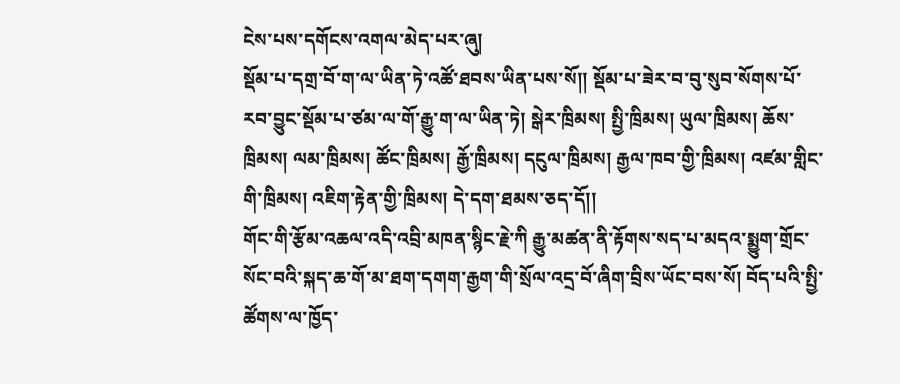ངེས་པས་དགོངས་འགལ་མེད་པར་ཞུ།
སྡོམ་པ་དགྲ་བོ་ག་ལ་ཡིན་ཏེ་འཚོ་ཐབས་ཡིན་པས་སོ།། སྡོམ་པ་ཟེར་བ་བུ་སུབ་སོགས་པོ་རབ་བྱུང་སྡོམ་པ་ཙམ་ལ་གོ་རྒྱུ་ག་ལ་ཡིན་ཏེ། སྒེར་ཁྲིམས། སྤྱི་ཁྲིམས། ཡུལ་ཁྲིམས། ཆོས་ཁྲིམས། ལམ་ཁྲིམས། ཚོང་ཁྲིམས། རྒྱོ་ཁྲིམས། དངུལ་ཁྲིམས། རྒྱལ་ཁབ་གྱི་ཁྲིམས། འཛམ་གླིང་གི་ཁྲིམས། འཇིག་རྟེན་གྱི་ཁྲིམས། དེ་དག་ཐམས་ཅད་དོ།།
གོང་གི་རྩོམ་འཆལ་འདི་འབྲི་མཁན་སྙིང་རྗེ་ཀི རྒྱུ་མཚན་ནི་རྟོགས་སད་པ་མདའ་སྨྱུག་གྲོང་སོང་བའི་སྐད་ཆ་གོ་མ་ཐག་དགག་རྒྱག་གི་སྲོལ་འདྲ་བོ་ཞིག་བྲིས་ཡོང་བས་སོ། བོད་པའི་སྤྱི་ཚོགས་ལ་ཁྱོད་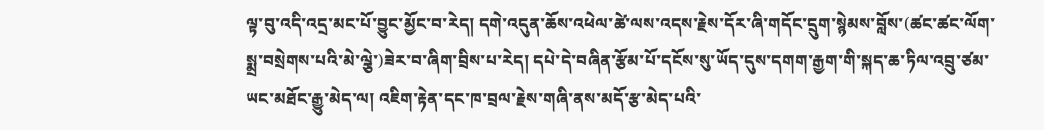ལྟ་བུ་འདི་འདྲ་མང་པོ་བྱུང་མྱོང་བ་རེད། དགེ་འདུན་ཆོས་འཕེལ་ཚེ་ལས་འདས་རྗེས་དོར་ཞི་གདོང་དྲུག་སྙེམས་བློས་(ཚང་ཚང་ལོག་སྨྲ་བསྲེགས་པའི་མེ་ལྕེ་)ཟེར་བ་ཞིག་བྲིས་པ་རེད། དཔེ་དེ་བཞིན་རྩོམ་པོ་དངོས་སུ་ཡོད་དུས་དགག་རྒྱག་གི་སྐད་ཆ་ཏིལ་འབྲུ་ཙམ་ཡང་མཐོང་རྒྱུ་མེད་ལ། འཇིག་རྟེན་དང་ཁ་བྲལ་རྗེས་གཞི་ནས་མདོ་རྩ་མེད་པའི་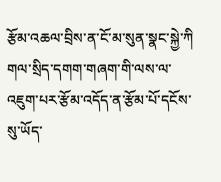རྩོམ་འཆལ་བྲིས་ན་ངོ་མ་སུན་སྣང་སྐྱེ་ཀི གལ་སྲིད་དགག་གཞག་གི་ལས་ལ་འཇུག་པར་རྩོམ་འདོད་ན་རྩོམ་པོ་དངོས་སུ་ཡོད་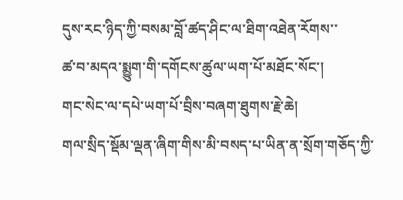དུས་རང་ཉིད་ཀྱི་བསམ་བློ་ཚད་ཤིང་ལ་ཐིག་འཐེན་རོགས་་
ཚ་བ་མདའ་སྨྱུག་གི་དགོངས་ཚུལ་ཡག་པོ་མཐོང་སོང་།
གང་སེང་ལ་དཔེ་ཡག་པོ་བྲིས་བཞག་ཐུགས་རྗེ་ཆེ།
གལ་སྲིད་སྡོམ་ལྡན་ཞིག་གིས་མི་བསད་པ་ཡིན་ན་སྲོག་གཅོད་ཀྱི་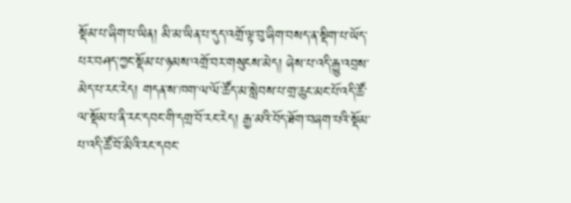སྡོམ་པ་ཞིག་པ་ཡིན། མི་མ་ཡིན་པ་དུད་འགྲོ་ལྟ་བུ་ཞིག་བསད་ན་སྡིག་པ་ཡོད་པར་བཤད་ཀྱང་སྡོམ་པ་ཉམས་འགྲོ་བར་གསུངས་མེད། ཞེས་པ་འདི་རྒྱུ་འབྲས་མེད་པ་རང་རེད། གདན་ས་ཁག་ལ་ལོ་ཚོད་མ་སླེབས་པ་གྲ་ཆུང་མང་པོ་འདི་ཚོ་ལ་སྡོམ་པ་ནི་རང་དབང་གི་དགྲ་བོ་རང་རེད། རྒྱ་མའི་བོད་ཐོག་བཞག་པའི་སྡོམ་པ་འདི་ཚོ་བོ་མིའི་རང་དབང་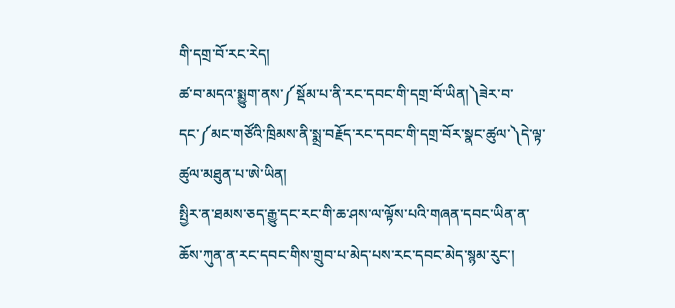གི་དགྲ་བོ་རང་རེད།
ཚ་བ་མདའ་སྨྱུག་ནས་༼སྡོམ་པ་ནི་རང་དབང་གི་དགྲ་བོ་ཡིན།༽ཟེར་བ་དང་༼མང་གཙོའི་ཁྲིམས་ནི་སྨྲ་བརྗོད་རང་དབང་གི་དགྲ་བོར་སྣང་ཚུལ་༽དེ་ལྟ་ཚུལ་མཐུན་པ་ཨེ་ཡིན།
སྤྱིར་ན་ཐམས་ཅད་རྒྱུ་དང་རང་གི་ཆ་ཤས་ལ་ལྟོས་པའི་གཞན་དབང་ཡིན་ན་ཆོས་ཀུན་ན་རང་དབང་གིས་གྲུབ་པ་མེད་པས་རང་དབང་མེད་སྙམ་རུང་།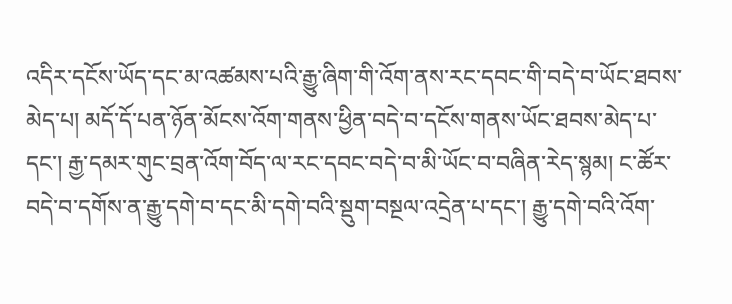འདིར་དངོས་ཡོད་དང་མ་འཚམས་པའི་རྒྱུ་ཞིག་གི་འོག་ནས་རང་དབང་གི་བདེ་བ་ཡོང་ཐབས་མེད་པ། མདོ་དོ་པན་ཉོན་མོངས་འོག་གནས་ཕྱིན་བདེ་བ་དངོས་གནས་ཡོང་ཐབས་མེད་པ་དང་། རྒྱ་དམར་གུང་བྲན་འོག་བོད་ལ་རང་དབང་བདེ་བ་མི་ཡོང་བ་བཞིན་རེད་སྙམ། ང་ཚོར་བདེ་བ་དགོས་ན་རྒྱུ་དགེ་བ་དང་མི་དགེ་བའི་སྡུག་བསྔལ་འདྲེན་པ་དང་། རྒྱུ་དགེ་བའི་འོག་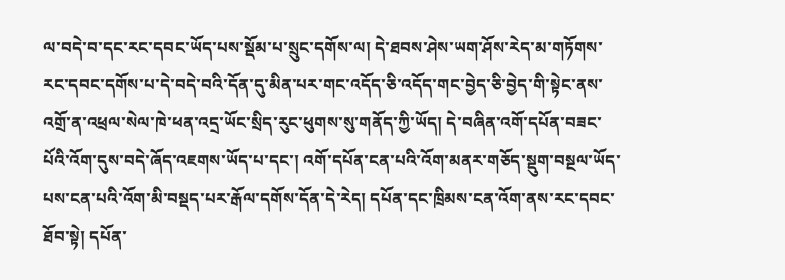ལ་བདེ་བ་དང་རང་དབང་ཡོད་པས་སྡོམ་པ་སྲུང་དགོས་ལ། དེ་ཐབས་ཤེས་ཡག་ཤོས་རེད་མ་གཏོགས་རང་དབང་དགོས་པ་དེ་བདེ་བའི་དོན་དུ་མིན་པར་གང་འདོད་ཅི་འདོད་གང་བྱེད་ཅི་བྱེད་གི་སྟེང་ནས་འགྲོ་ན་འཕྲལ་སེལ་ཁེ་ཕན་འདྲ་ཡོང་སྲིད་རུང་ཕུགས་སུ་གནོད་ཀྱི་ཡོད། དེ་བཞིན་འགོ་དཔོན་བཟང་པོའི་འོག་དུས་བདེ་ཞོད་འཇགས་ཡོད་པ་དང་། འགོ་དཔོན་ངན་པའི་འོག་མནར་གཅོད་སྡུག་བསྔལ་ཡོད་པས་ངན་པའི་འོག་མི་བསྡད་པར་རྒོལ་དགོས་དོན་དེ་རེད། དཔོན་དང་ཁྲིམས་ངན་འོག་ནས་རང་དབང་ཐོབ་སྟེ། དཔོན་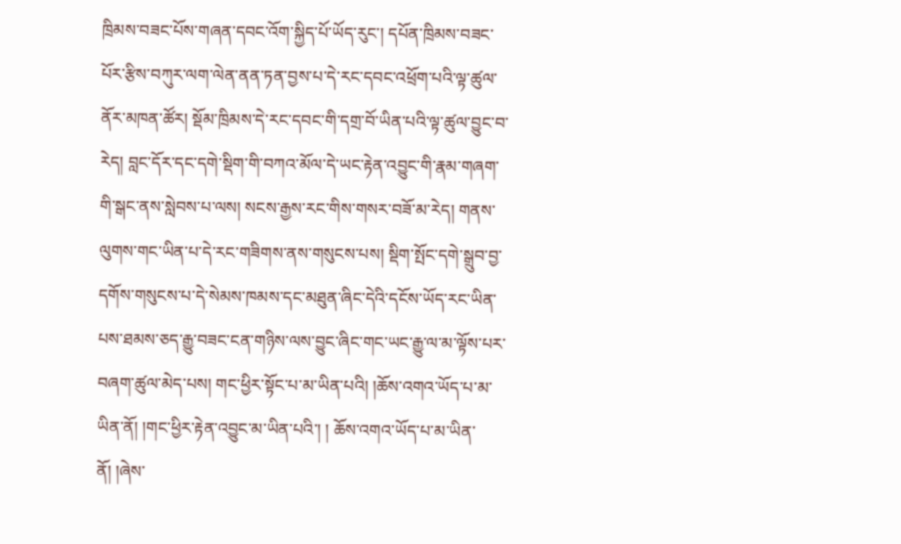ཁྲིམས་བཟང་པོས་གཞན་དབང་འོག་སྐྱིད་པོ་ཡོད་རུང་། དཔོན་ཁྲིམས་བཟང་པོར་རྩིས་བཀུར་ལག་ལེན་ནན་ཏན་བྱས་པ་དེ་རང་དབང་འཕྲོག་པའི་ལྟ་ཚུལ་ནོར་མཁན་ཚོར། སྡོམ་ཁྲིམས་དེ་རང་དབང་གི་དགྲ་བོ་ཡིན་པའི་ལྟ་ཚུལ་བྱུང་བ་རེད། བླང་དོར་དང་དགེ་སྡིག་གི་བཀའ་མོལ་དེ་ཡང་རྟེན་འབྱུང་གི་རྣམ་གཞག་གི་སྒང་ནས་སླེབས་པ་ལས། སངས་རྒྱས་རང་གིས་གསར་བཟོ་མ་རེད། གནས་ལུགས་གང་ཡིན་པ་དེ་རང་གཟིགས་ནས་གསུངས་པས། སྡིག་སྤོང་དགེ་སྒྲུབ་བྱ་དགོས་གསུངས་པ་དེ་སེམས་ཁམས་དང་མཐུན་ཞིང་དེའི་དངོས་ཡོད་རང་ཡིན་པས་ཐམས་ཅད་རྒྱུ་བཟང་ངན་གཉིས་ལས་བྱུང་ཞིང་གང་ཡང་རྒྱུ་ལ་མ་ལྟོས་པར་བཞག་ཚུལ་མེད་པས། གང་ཕྱིར་སྟོང་པ་མ་ཡིན་པའི། །ཆོས་འགའ་ཡོད་པ་མ་ཡིན་ནོ། །གང་ཕྱིར་རྟེན་འབྱུང་མ་ཡིན་པའི་། ། ཆོས་འགའ་ཡོད་པ་མ་ཡིན་ནོ། །ཞེས་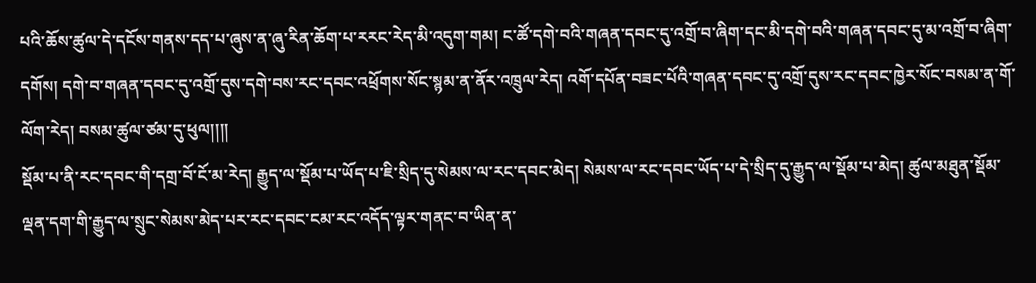པའི་ཆོས་ཚུལ་དེ་དངོས་གནས་དད་པ་ཞུས་ན་ཞུ་རིན་ཆོག་པ་རརང་རེད་མི་འདུག་གམ། ང་ཚོ་དགེ་བའི་གཞན་དབང་དུ་འགྲོ་བ་ཞིག་དང་མི་དགེ་བའི་གཞན་དབང་དུ་མ་འགྲོ་བ་ཞིག་དགོས། དགེ་བ་གཞན་དབང་དུ་འགྲོ་དུས་དགེ་བས་རང་དབང་འཕྲོགས་སོང་སྙམ་ན་ནོར་འཁྲུལ་རེད། འགོ་དཔོན་བཟང་པོའི་གཞན་དབང་དུ་འགྲོ་དུས་རང་དབང་ཁྱེར་སོང་བསམ་ན་གོ་ལོག་རེད། བསམ་ཚུལ་ཙམ་དུ་ཕུལ།།།།
སྡོམ་པ་ནི་རང་དབང་གི་དགྲ་བོ་ངོ་མ་རེད། རྒྱུད་ལ་སྡོམ་པ་ཡོད་པ་ཇི་སྲིད་དུ་སེམས་ལ་རང་དབང་མེད། སེམས་ལ་རང་དབང་ཡོད་པ་དེ་སྲིད་དུ་རྒྱུད་ལ་སྡོམ་པ་མེད། ཚུལ་མཐུན་སྡོམ་ལྡན་དག་གི་རྒྱུད་ལ་སྲུང་སེམས་མེད་པར་རང་དབང་ངམ་རང་འདོད་ལྟར་གནང་བ་ཡིན་ན་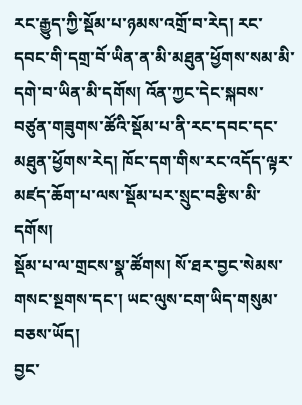རང་རྒྱུད་ཀྱི་སྡོམ་པ་ཉམས་འགྲོ་བ་རེད། རང་དབང་གི་དགྲ་བོ་ཡིན་ན་མི་མཐུན་ཕྱོགས་སམ་མི་དགེ་བ་ཡིན་མི་དགོས། འོན་ཀྱང་དེང་སྐབས་བཙུན་གཟུགས་ཚོའི་སྡོམ་པ་ནི་རང་དབང་དང་མཐུན་ཕྱོགས་རེད། ཁོང་དག་གིས་རང་འདོད་ལྟར་མཛད་ཆོག་པ་ལས་སྡོམ་པར་སྲུང་བརྩིས་མི་དགོས།
སྡོམ་པ་ལ་གྲངས་སྣ་ཚོགས། སོ་ཐར་བྱང་སེམས་གསང་སྔགས་དང་། ཡང་ལུས་ངག་ཡིད་གསུམ་བཅས་ཡོད།
བྱང་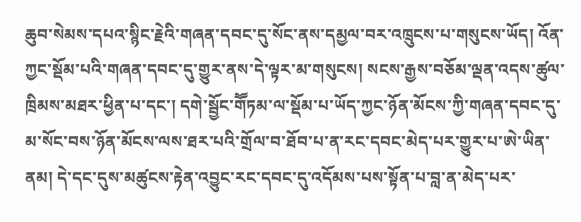ཆུབ་སེམས་དཔའ་སྙིང་རྗེའི་གཞན་དབང་དུ་སོང་ནས་དམྱལ་བར་འཁྲུངས་པ་གསུངས་ཡོད། འོན་ཀྱང་སྡོམ་པའི་གཞན་དབང་དུ་གྱུར་ནས་དེ་ལྟར་མ་གསུངས། སངས་རྒྱས་བཅོམ་ལྡན་འདས་ཚུལ་ཁྲིམས་མཐར་ཕྱིན་པ་དང་། དགེ་སྦྱོང་གཽཏམ་ལ་སྡོམ་པ་ཡོད་ཀྱང་ཉོན་མོངས་ཀྱི་གཞན་དབང་དུ་མ་སོང་བས་ཉོན་མོངས་ལས་ཐར་པའི་གྲོལ་བ་ཐོབ་པ་ན་རང་དབང་མེད་པར་གྱུར་པ་ཨེ་ཡིན་ནམ། དེ་དང་དུས་མཚུངས་རྟེན་འབྱུང་རང་དབང་དུ་འདོམས་པས་སྟོན་པ་བླ་ན་མེད་པར་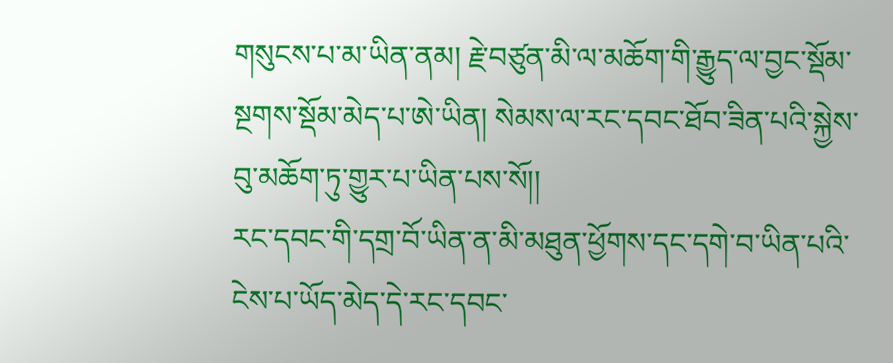གསུངས་པ་མ་ཡིན་ནམ། རྗེ་བཙུན་མི་ལ་མཆོག་གི་རྒྱུད་ལ་བྱང་སྡོམ་སྔགས་སྡོམ་མེད་པ་ཨེ་ཡིན། སེམས་ལ་རང་དབང་ཐོབ་ཟིན་པའི་སྐྱེས་བུ་མཆོག་ཏུ་གྱུར་པ་ཡིན་པས་སོ།།
རང་དབང་གི་དགྲ་བོ་ཡིན་ན་མི་མཐུན་ཕྱོགས་དང་དགེ་བ་ཡིན་པའི་ངེས་པ་ཡོད་མེད་དེ་རང་དབང་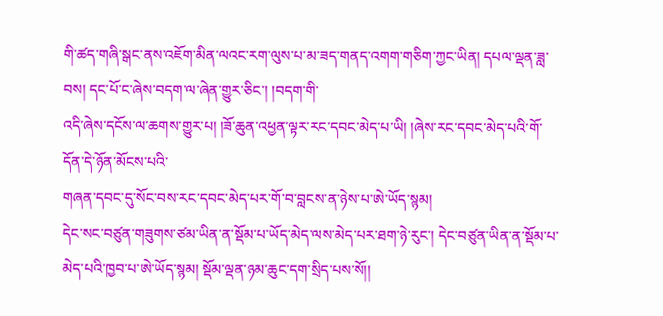གི་ཚད་གཞི་སྒང་ནས་འཇོག་མིན་ལའང་རག་ལུས་པ་མ་ཟད་གནད་འགག་གཅིག་ཀྱང་ཡིན། དཔལ་ལྡན་ཟླ་བས། དང་པོ་ང་ཞེས་བདག་ལ་ཞེན་གྱུར་ཅིང་། །བདག་གི་
འདི་ཞེས་དངོས་ལ་ཆགས་གྱུར་པ། །ཟོ་ཆུན་འཕྱན་ལྟར་རང་དབང་མེད་པ་ཡི། །ཞེས་རང་དབང་མེད་པའི་གོ་དོན་དེ་ཉོན་མོངས་པའི་
གཞན་དབང་དུ་སོང་བས་རང་དབང་མེད་པར་གོ་བ་བླངས་ན་ཉེས་པ་ཨེ་ཡོད་སྙམ།
དེང་སང་བཙུན་གཟུགས་ཙམ་ཡིན་ན་སྡོམ་པ་ཡོད་མེད་ལས་མེད་པར་ཐག་ཉེ་རུང་། དེང་བཙུན་ཡིན་ན་སྡོམ་པ་མེད་པའི་ཁྱབ་པ་ཨེ་ཡོད་སྙམ། སྡོམ་ལྡན་ཉམ་ཆུང་དག་སྲིད་པས་སོ།།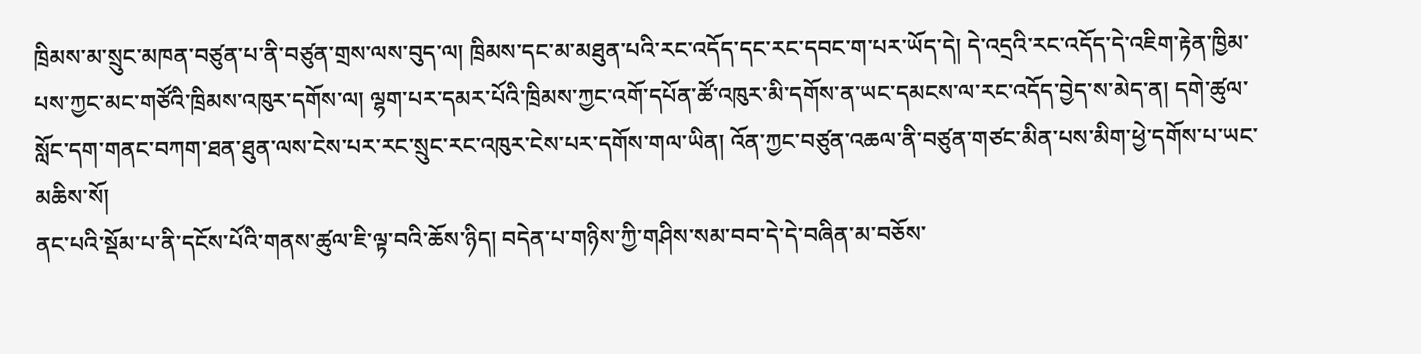ཁྲིམས་མ་སྲུང་མཁན་བཙུན་པ་ནི་བཙུན་གྲས་ལས་བུད་ལ། ཁྲིམས་དང་མ་མཐུན་པའི་རང་འདོད་དང་རང་དབང་ག་པར་ཡོད་དེ། དེ་འདྲའི་རང་འདོད་དེ་འཇིག་རྟེན་ཁྱིམ་པས་ཀྱང་མང་གཙོའི་ཁྲིམས་འཁུར་དགོས་ལ། ལྷག་པར་དམར་པོའི་ཁྲིམས་ཀྱང་འགོ་དཔོན་ཚོ་འཁུར་མི་དགོས་ན་ཡང་དམངས་ལ་རང་འདོད་བྱེད་ས་མེད་ན། དགེ་ཚུལ་སློང་དག་གནང་བཀག་ཐན་ཐུན་ལས་ངེས་པར་རང་སྲུང་རང་འཁུར་ངེས་པར་དགོས་གལ་ཡིན། འོན་ཀྱང་བཙུན་འཆལ་ནི་བཙུན་གཙང་མིན་པས་མིག་ཕྱེ་དགོས་པ་ཡང་མཆིས་སོ།
ནང་པའི་སྡོམ་པ་ནི་དངོས་པོའི་གནས་ཚུལ་ཇི་ལྟ་བའི་ཆོས་ཉིད། བདེན་པ་གཉིས་ཀྱི་གཤིས་སམ་བབ་དེ་དེ་བཞིན་མ་བཅོས་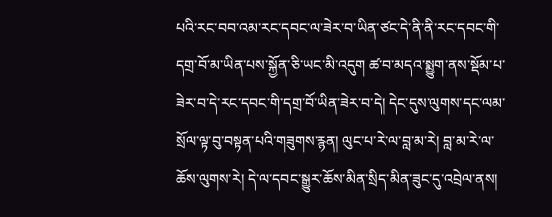པའི་རང་བབ་འམ་རང་དབང་ལ་ཟེར་བ་ཡིན་ཙང་དེ་ནི་ནི་རང་དབང་གི་དགྲ་བོ་མ་ཡིན་པས་སྐྱོན་ཅི་ཡང་མི་འདུག ཚ་བ་མདའ་སྨྱུག་ནས་སྡོམ་པ་ཟེར་བ་དེ་རང་དབང་གི་དགྲ་བོ་ཡིན་ཟེར་བ་དེ། དེང་དུས་ལུགས་དང་ལམ་སྲོལ་ལྟ་བུ་བསྟན་པའི་གཟུགས་རྙན། ལུང་པ་རེ་ལ་བླ་མ་རེ། བླ་མ་རེ་ལ་ཆོས་ལུགས་རེ། དེ་ལ་དབང་སྒྱུར་ཆོས་མིན་སྲིད་མིན་ཟུང་དུ་འབྲེལ་ནས།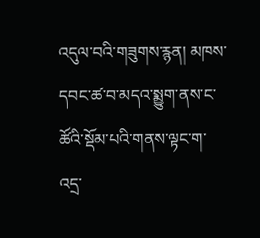འདུལ་བའི་གཟུགས་རྙན། མཁས་དབང་ཚ་བ་མདའ་སྨྱུག་ནས་ང་ཚོའི་སྡོམ་པའི་གནས་ལྟང་ག་འདྲ་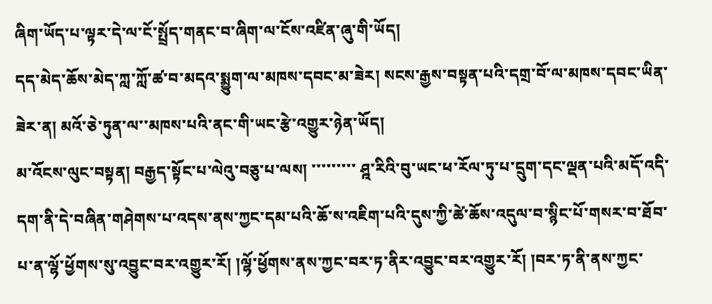ཞིག་ཡོད་པ་ལྟར་དེ་ལ་ངོ་སྤྲོད་གནང་བ་ཞིག་ལ་ངོས་འཛིན་ཞུ་གི་ཡོད།
དད་མེད་ཆོས་མེད་ཀླ་ཀློ་ཚ་བ་མདའ་སྨྱུག་ལ་མཁས་དབང་མ་ཟེར། སངས་རྒྱས་བསྟན་པའི་དགྲ་བོ་ལ་མཁས་དབང་ཡིན་ཟེར་ན། མའོ་ཅེ་ཏུན་ལ་་མཁས་པའི་ནང་གི་ཡང་རྩེ་འགྱུར་ཉེན་ཡོད།
མ་འོངས་ལུང་བསྟན། བརྒྱད་སྟོང་པ་ལེའུ་བཅུ་པ་ལས། ་་་་་་་་་ ཤྰ་རིའི་བུ་ཡང་ཕ་རོལ་ཏུ་པ་དྲུག་དང་ལྡན་པའི་མདོ་འདི་དག་ནི་དེ་བཞིན་གཤེགས་པ་འདས་ནས་ཀྱང་དམ་པའི་ཆོ་ས་འཇིག་པའི་དུས་ཀྱི་ཚེ་ཆོས་འདུལ་བ་སྙིང་པོ་གསར་བ་ཐོབ་པ་ན་ལྷོ་ཕྱོགས་སུ་འབྱུང་བར་འགྱུར་རོ། །ལྷོ་ཕྱོགས་ནས་ཀྱང་བར་ཏ་ནིར་འབྱུང་བར་འགྱུར་རོ། །བར་ཏ་ནི་ནས་ཀྱང་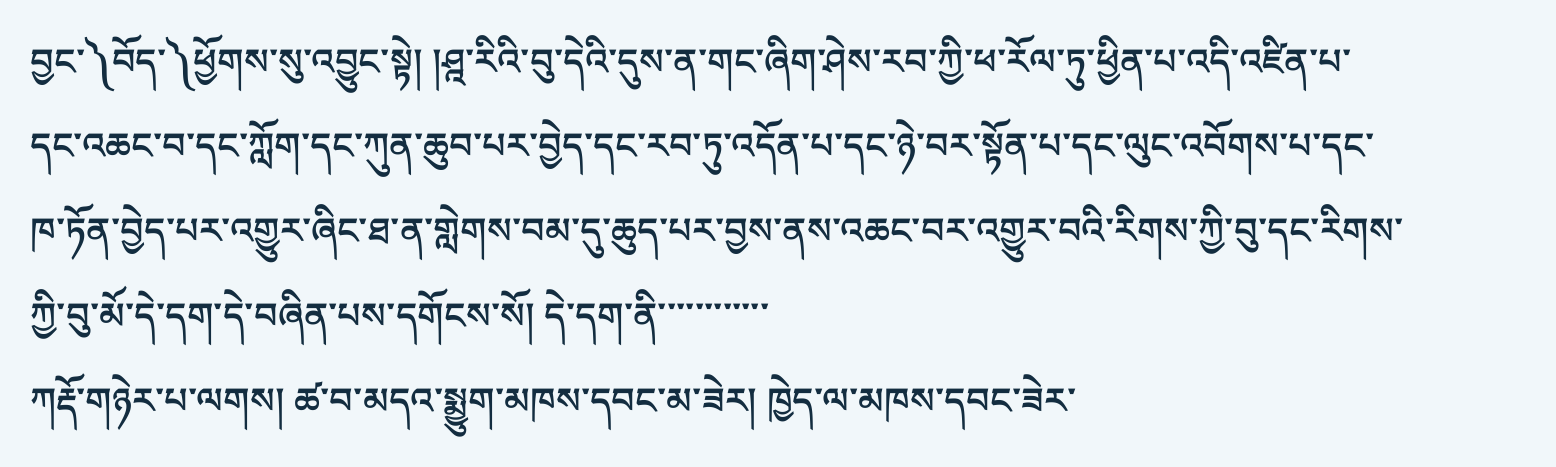བྱང་༽བོད་༽ཕྱོགས་སུ་འབྱུང་སྟེ། །ཤྰ་རིའི་བུ་དེའི་དུས་ན་གང་ཞིག་ཤེས་རབ་ཀྱི་ཕ་རོལ་ཏུ་ཕྱིན་པ་འདི་འཛིན་པ་དང་འཆང་བ་དང་ཀློག་དང་ཀུན་ཆུབ་པར་བྱེད་དང་རབ་ཏུ་འདོན་པ་དང་ཉེ་བར་སྟོན་པ་དང་ལུང་འབོགས་པ་དང་ཁ་ཏོན་བྱེད་པར་འགྱུར་ཞིང་ཐ་ན་གླེགས་བམ་དུ་ཆུད་པར་བྱས་ནས་འཆང་བར་འགྱུར་བའི་རིགས་ཀྱི་བུ་དང་རིགས་ཀྱི་བུ་མོ་དེ་དག་དེ་བཞིན་པས་དགོངས་སོ། དེ་དག་ནི་་་་་་་་་་་་
ཀརྡོ་གཉེར་པ་ལགས། ཚ་བ་མདའ་སྨྱུག་མཁས་དབང་མ་ཟེར། ཁྱེད་ལ་མཁས་དབང་ཟེར་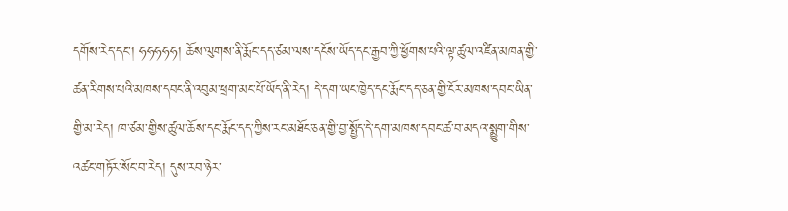དགོས་རེད་དང་། ཧཧཧཧཧ། ཆོས་ལུགས་ནི་རྨོང་དད་ཙམ་ལས་དངོས་ཡོད་དང་རྒྱབ་ཀྱི་ཕྱོགས་པའི་ལྟ་ཚུལ་འཛིན་མཁན་གྱི་ཚན་རིགས་པའི་མཁས་དབང་ནི་འབུམ་ཕྲག་མང་པོ་ཡོད་ནི་རེད། དེ་དག་ཡང་ཁྱེད་དང་རྨོང་དད་ཅན་གྱི་ངོར་མཁས་དབང་ཡིན་གྱི་མ་རེད། ཁ་ཙམ་གྱིས་ཚུལ་ཆོས་དང་རྨོང་དད་ཀྱིས་རང་མཐོང་ཅན་གྱི་བྱ་སྤྱོད་དེ་དག་མཁས་དབང་ཚ་བ་མདའ་སྨྱུག་གིས་འཚང་གཏོར་སོང་བ་རེད། དུས་རབ་ཉེར་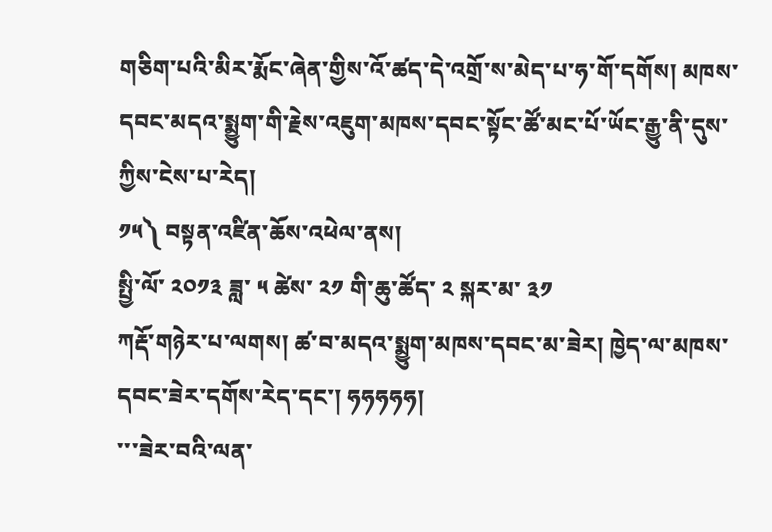གཅིག་པའི་མིར་རྨོང་ཞེན་གྱིས་འོ་ཚད་དེ་འགྲོ་ས་མེད་པ་ཧ་གོ་དགོས། མཁས་དབང་མདའ་སྨྱུག་གི་རྗེས་འཇུག་མཁས་དབང་སྟོང་ཚོ་མང་པོ་ཡོང་རྒྱུ་ནི་དུས་ཀྱིས་ངེས་པ་རེད།
༡༥༽ བསྟན་འཛིན་ཆོས་འཕེལ་ནས།
སྤྱི་ལོ་ ༢༠༡༣ ཟླ་ ༥ ཚེས་ ༢༡ གི་ཆུ་ཚོད་ ༢ སྐར་མ་ ༣༡
ཀརྡོ་གཉེར་པ་ལགས། ཚ་བ་མདའ་སྨྱུག་མཁས་དབང་མ་ཟེར། ཁྱེད་ལ་མཁས་དབང་ཟེར་དགོས་རེད་དང་། ཧཧཧཧཧ།
་་་ཟེར་བའི་ལན་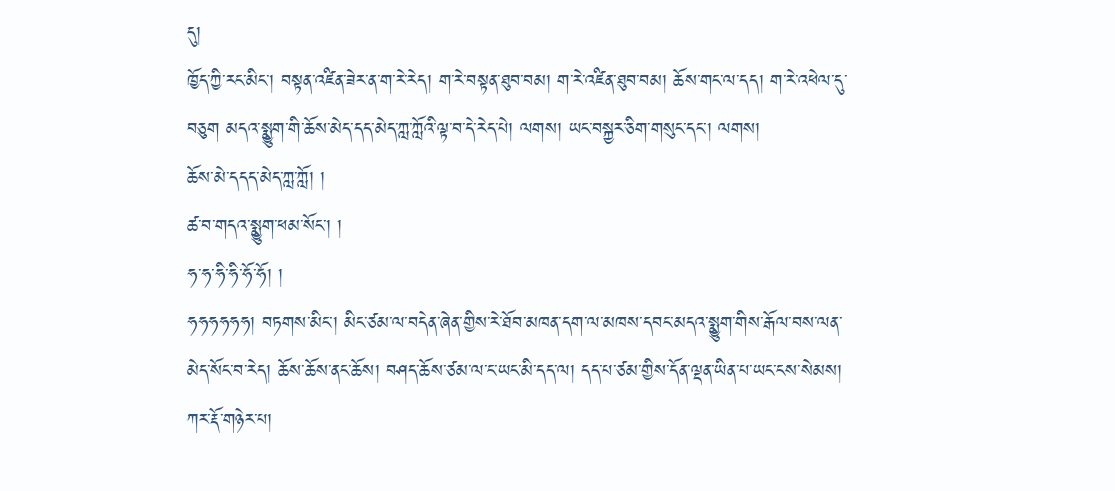དུ།
ཁྱོད་ཀྱི་རང་མིང་། བསྟན་འཛིན་ཟེར་ན་ག་རེ་རེད། ག་རེ་བསྟན་ཐུབ་བམ། ག་རེ་འཛིན་ཐུབ་བམ། ཆོས་གང་ལ་དད། ག་རེ་འཕེལ་དུ་བཅུག མདའ་སྨྱུག་གི་ཆོས་མེད་དད་མེད་ཀླ་ཀློའི་ལྟ་བ་དེ་རེད་པེ། ལགས། ཡང་བསྐྱར་ཅིག་གསུང་དང་། ལགས།
ཆོས་མེ་དདད་མེད་ཀླ་ཀློ། །
ཚ་བ་གདའ་སྨྱུག་ཕམ་སོང་། །
ཧ་ཧ་ཧི་ཧི་ཧོ་ཧོ། །
ཧཧཧཧཧཧ། བཏགས་མིང་། མིང་ཙམ་ལ་བདེན་ཞེན་གྱིས་རེ་ཐོབ་མཁན་དག་ལ་མཁས་དབང་མདའ་སྨྱུག་གིས་རྒོལ་བས་ལན་མེད་སོང་བ་རེད། ཆོས་ཆོས་ནང་ཆོས། བཤད་ཆོས་ཙམ་ལ་ང་ཡང་མི་དད་ལ། དད་པ་ཙམ་གྱིས་དོན་ལྡན་ཡིན་པ་ཡང་ངས་སེམས།
ཀར་རྡོ་གཉེར་པ།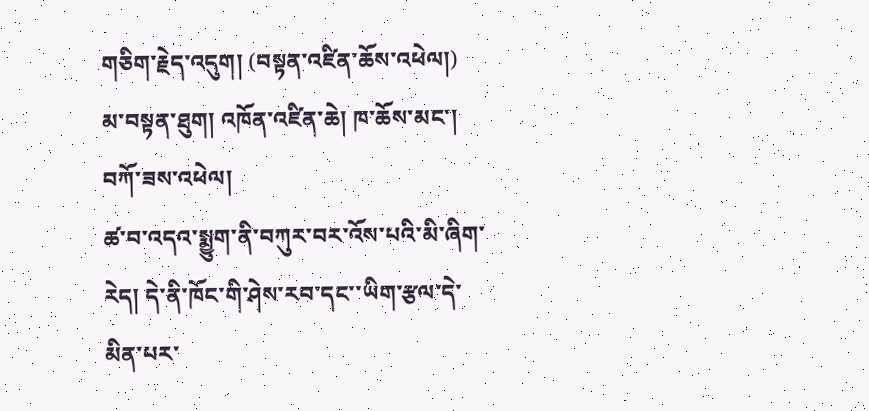གཅིག་རྗེད་འདུག། (བསྟན་འཛིན་ཆོས་འཕེལ།) མ་བསྟན་ཐུག། འཁོན་འཛིན་ཆེ། ཁ་ཆོས་མང་། བཀོ་ཟས་འཕེལ།
ཚ་བ་འདའ་སྨྱུག་ནི་བཀུར་བར་འོས་པའི་མི་ཞིག་རེད། དེ་ནི་ཁོང་གི་ཤེས་རབ་དང་་ཡིག་རྩལ་དེ་མིན་པར་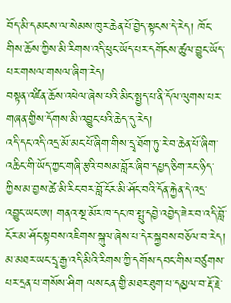བོད་མི་དམངས་ལ་སེམས་ཁུར་ཆེན་པོ་བྱེད་སྟངས་དེ་རེད། ཁོང་གིས་ཆོས་ཀྱིས་མི་རིགས་འདི་ཕུང་ཡོད་པར་དགོངས་ཚུལ་བྱུང་ཡོད་པར་གསལ་གསལ་ཞིག་རེད།
བསྟན་འཛིན་ཆོས་འཕེལ་ཞེས་པའི་མིང་སྤྱད་པ་ནི་དོལ་ལུགས་པར་གཞན་གྱིས་དོགས་མི་འབྱུང་པའི་ཆེད་དུ་རེད།
འདི་དང་འདི་འདྲ་མོ་མང་པོ་ཞིག་གིས་དྲྭ་ཐོག་ཏུ་རེ་བ་ཆེན་པོ་ཞིག་འཆིང་གི་ཡོད་ཀྱང་གཞི་རྩའི་བསམ་བློར་ཞིབ་དཔྱད་ཅིག་རང་ཉིད་ཀྱིས་མ་བྱས་ཚེ་མི་རིང་བར་བློ་ངོར་མི་ཤོང་བའི་དོན་རྐྱེན་དེ་འདྲ་འབྱུང་ཡང་ཨ། གནའ་སྔ་མོར་ཁ་དང་ཁ་སྤུ་དབྱེ་འབྱེད་ཟེར་བ་འདི་བློ་ངོར་མ་ཤོང་སྟབས་འཇིགས་སྐུལ་ཞེས་པ་དེར་སྐྱབས་བཅོལ་བ་རེད། མ་མཐར་ཡང་དྲྭ་རྒྱ་འདི་མིའི་རིགས་ཀྱི་དགོས་དབང་གིས་བཙུགས་པར་དྲན་པ་གསོས་ཤིག ལས་ངན་གྱི་མཐར་ཐུག་པ་དམྱལ་བ་རྡོ་རྗེ་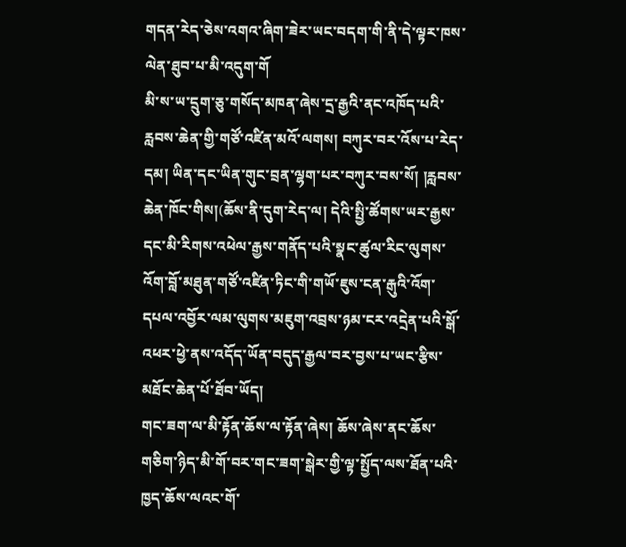གདན་རེད་ཅེས་འགའ་ཞིག་ཟེར་ཡང་བདག་གི་ནི་དེ་ལྟར་ཁས་ལེན་ཐུབ་པ་མི་འདུག་གོ
མི་ས་ཡ་དྲུག་ཅུ་གསོད་མཁན་ཞེས་དྲ་རྒྱའི་ནང་འཁོད་པའི་རླབས་ཆེན་གྱི་གཙོ་འཛིན་མའོ་ལགས། བཀུར་བར་འོས་པ་རེད་དམ། ཡིན་དང་ཡིན་གུང་བྲན་ལྷག་པར་བཀུར་བས་སོ། །རླབས་ཆེན་ཁོང་གིས།(ཆོས་ནི་དུག་རེད་ལ། དེའི་སྤྱི་ཚོགས་ཡར་རྒྱས་དང་མི་རིགས་འཕེལ་རྒྱས་གནོད་པའི་སྣང་ཚུལ་རིང་ལུགས་འོག་བློ་མཐུན་གཙོ་འཛིན་ཏིང་གི་གཡོ་ཇུས་ངན་རྒུའི་འོག་དཔལ་འབྱོར་ལམ་ལུགས་མཇུག་འབྲས་ཉམ་ངར་འདྲེན་པའི་སྒོ་འཕར་ཕྱེ་ནས་འདོད་ཡོན་བདུད་རྒྱལ་བར་བྱས་པ་ཡང་རྩིས་མཐོང་ཆེན་པོ་ཐོབ་ཡོད།
གང་ཟག་ལ་མི་རྟོན་ཆོས་ལ་རྟོན་ཞེས། ཆོས་ཞེས་ནང་ཆོས་གཅིག་ཉིད་མི་གོ་བར་གང་ཟག་སྒེར་གྱི་ལྟ་སྤྱོད་ལས་ཐོན་པའི་ཁྱད་ཆོས་ལའང་གོ་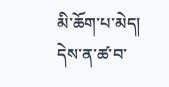མི་ཆོག་པ་མེད། དེས་ན་ཚ་བ་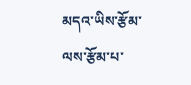མདའ་ཡིས་རྩོམ་ལས་རྩོམ་པ་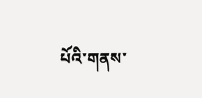པོའི་གནས་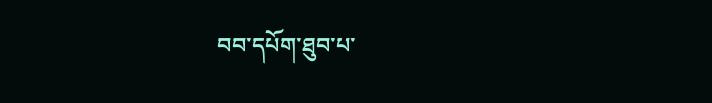བབ་དཔོག་ཐུབ་པ་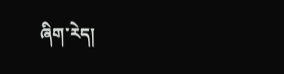ཞིག་རེད།